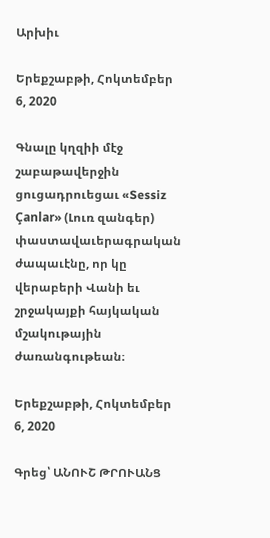Արխիւ

Երեքշաբթի, Հոկտեմբեր 6, 2020

Գնալը կղզիի մէջ շաբաթավերջին ցուցադրուեցաւ «Sessiz Çanlar» (Լուռ զանգեր) փաստավաւերագրական ժապաւէնը, որ կը վերաբերի Վանի եւ շրջակայքի հայկական մշակութային ժառանգութեան։

Երեքշաբթի, Հոկտեմբեր 6, 2020

Գրեց՝ ԱՆՈՒՇ ԹՐՈՒԱՆՑ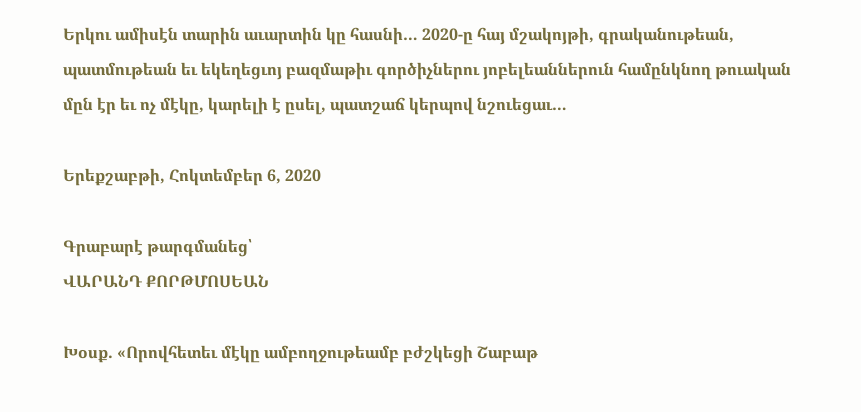Երկու ամիսէն տարին աւարտին կը հասնի… 2020-ը հայ մշակոյթի, գրականութեան, պատմութեան եւ եկեղեցւոյ բազմաթիւ գործիչներու յոբելեաններուն համընկնող թուական մըն էր եւ ոչ մէկը, կարելի է ըսել, պատշաճ կերպով նշուեցաւ…

Երեքշաբթի, Հոկտեմբեր 6, 2020

Գրաբարէ թարգմանեց՝
ՎԱՐԱՆԴ ՔՈՐԹՄՈՍԵԱՆ

Խօսք. «Որովհետեւ մէկը ամբողջութեամբ բժշկեցի Շաբաթ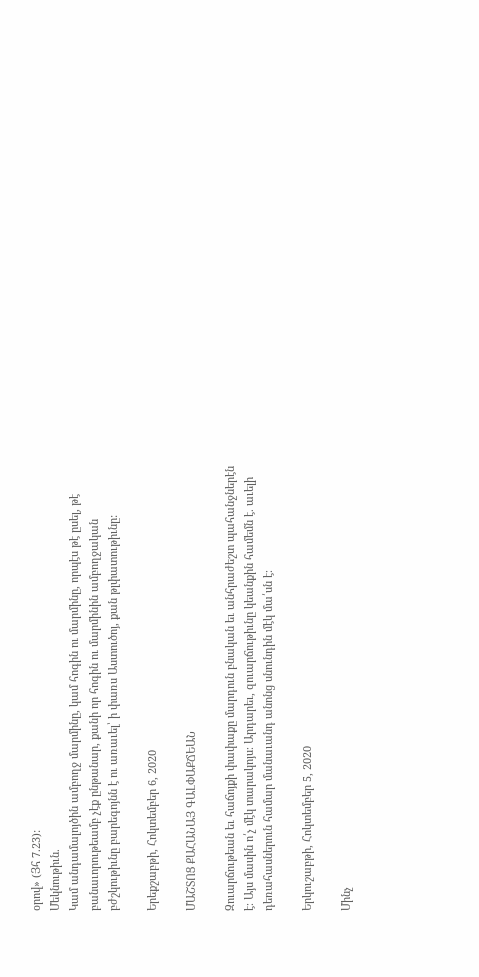օրով» (Յհ 7.23):
Մեկնութիւն.
Կամ անդամալոյծին ամբողջ մարմինը, կամ հոգին ու մարմինը, որպէս թէ ըսել, թէ բանաւորութեամբ չէք ընթանար, քանի որ հոգին ու մարմինին ամբողջական բժշկութիւնը բարեգոյնն է ու առաւել՝ ի փառս Աստուծոյ, քան թլփատութիւնը:

Երեքշաբթի, Հոկտեմբեր 6, 2020

ՄԱՇՏՈՑ ՔԱՀԱՆԱՅ ԳԱԼՓԱՔՃԵԱՆ

Զուարճութեան եւ հաճոյքի փափաքը մարդուն բնական եւ անհրաժեշտ պահանջներէն է։ Այս մասին ո՛չ մէկ տարակոյս։ Արդարեւ, զուարճութիւնը կեանքին համեմն է. աւելի դեռահասներուն համար մանաւանդ անոնց սնունդին մէկ մա՛սն է։

Երկուշաբթի, Հոկտեմբեր 5, 2020

Մինչ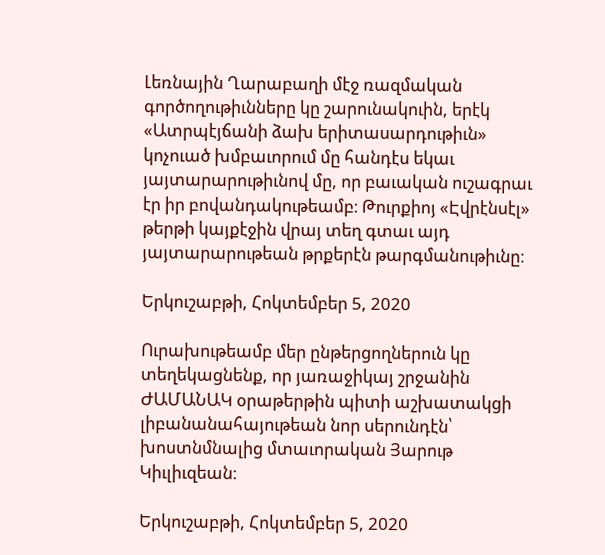Լեռնային Ղարաբաղի մէջ ռազմական գործողութիւնները կը շարունակուին, երէկ «Ատրպէյճանի ձախ երիտասարդութիւն» կոչուած խմբաւորում մը հանդէս եկաւ յայտարարութիւնով մը, որ բաւական ուշագրաւ էր իր բովանդակութեամբ։ Թուրքիոյ «Էվրէնսէլ» թերթի կայքէջին վրայ տեղ գտաւ այդ յայտարարութեան թրքերէն թարգմանութիւնը։

Երկուշաբթի, Հոկտեմբեր 5, 2020

Ուրախութեամբ մեր ընթերցողներուն կը տեղեկացնենք, որ յառաջիկայ շրջանին ԺԱՄԱՆԱԿ օրաթերթին պիտի աշխատակցի լիբանանահայութեան նոր սերունդէն՝ խոստնմնալից մտաւորական Յարութ Կիւլիւզեան։

Երկուշաբթի, Հոկտեմբեր 5, 2020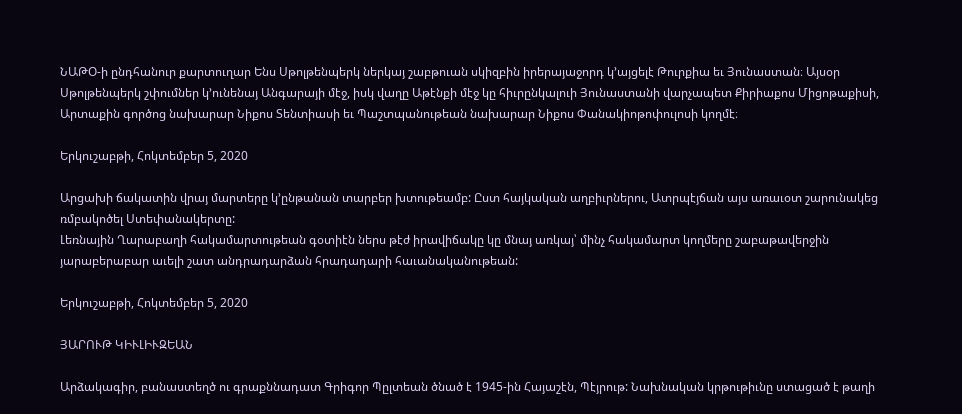ՆԱԹՕ-ի ընդհանուր քարտուղար Ենս Սթոլթենպերկ ներկայ շաբթուան սկիզբին իրերայաջորդ կ՚այցելէ Թուրքիա եւ Յունաստան։ Այսօր Սթոլթենպերկ շփումներ կ՚ունենայ Անգարայի մէջ, իսկ վաղը Աթէնքի մէջ կը հիւրընկալուի Յունաստանի վարչապետ Քիրիաքոս Միցոթաքիսի, Արտաքին գործոց նախարար Նիքոս Տենտիասի եւ Պաշտպանութեան նախարար Նիքոս Փանակիոթոփուլոսի կողմէ։

Երկուշաբթի, Հոկտեմբեր 5, 2020

Արցախի ճակատին վրայ մարտերը կ՚ընթանան տարբեր խտութեամբ: Ըստ հայկական աղբիւրներու, Ատրպէյճան այս առաւօտ շարունակեց ռմբակոծել Ստեփանակերտը:
Լեռնային Ղարաբաղի հակամարտութեան գօտիէն ներս թէժ իրավիճակը կը մնայ առկայ՝ մինչ հակամարտ կողմերը շաբաթավերջին յարաբերաբար աւելի շատ անդրադարձան հրադադարի հաւանականութեան:

Երկուշաբթի, Հոկտեմբեր 5, 2020

ՅԱՐՈՒԹ ԿԻՒԼԻՒԶԵԱՆ

Արձակագիր, բանաստեղծ ու գրաքննադատ Գրիգոր Պըլտեան ծնած է 1945-ին Հայաշէն, Պէյրութ: Նախնական կրթութիւնը ստացած է թաղի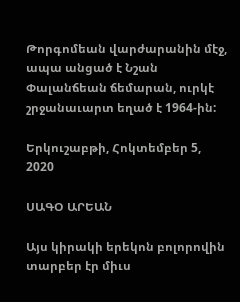Թորգոմեան վարժարանին մէջ, ապա անցած է Նշան Փալանճեան ճեմարան, ուրկէ շրջանաւարտ եղած է 1964-ին:

Երկուշաբթի, Հոկտեմբեր 5, 2020

ՍԱԳՕ ԱՐԵԱՆ

Այս կիրակի երեկոն բոլորովին տարբեր էր միւս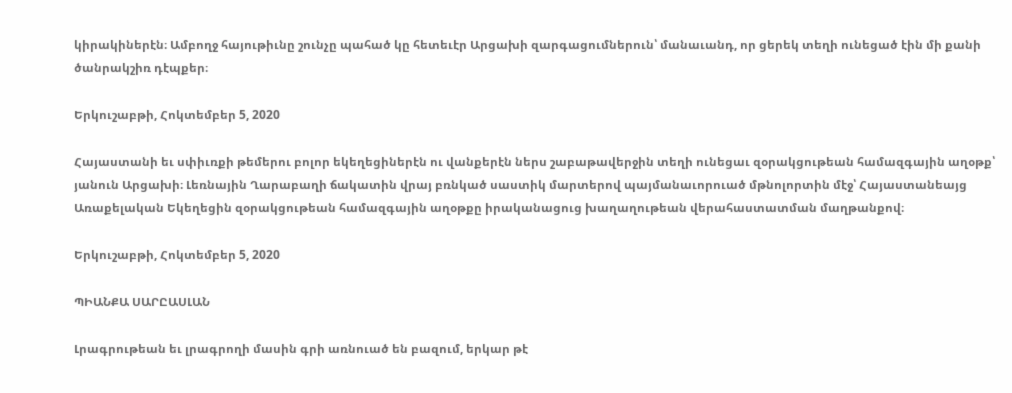կիրակիներէն։ Ամբողջ հայութիւնը շունչը պահած կը հետեւէր Արցախի զարգացումներուն՝ մանաւանդ, որ ցերեկ տեղի ունեցած էին մի քանի ծանրակշիռ դէպքեր։

Երկուշաբթի, Հոկտեմբեր 5, 2020

Հայաստանի եւ սփիւռքի թեմերու բոլոր եկեղեցիներէն ու վանքերէն ներս շաբաթավերջին տեղի ունեցաւ զօրակցութեան համազգային աղօթք՝ յանուն Արցախի։ Լեռնային Ղարաբաղի ճակատին վրայ բռնկած սաստիկ մարտերով պայմանաւորուած մթնոլորտին մէջ՝ Հայաստանեայց Առաքելական Եկեղեցին զօրակցութեան համազգային աղօթքը իրականացուց խաղաղութեան վերահաստատման մաղթանքով։

Երկուշաբթի, Հոկտեմբեր 5, 2020

ՊԻԱՆՔԱ ՍԱՐԸԱՍԼԱՆ

Լրագրութեան եւ լրագրողի մասին գրի առնուած են բազում, երկար թէ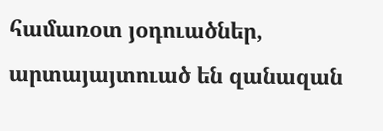համառօտ յօդուածներ, արտայայտուած են զանազան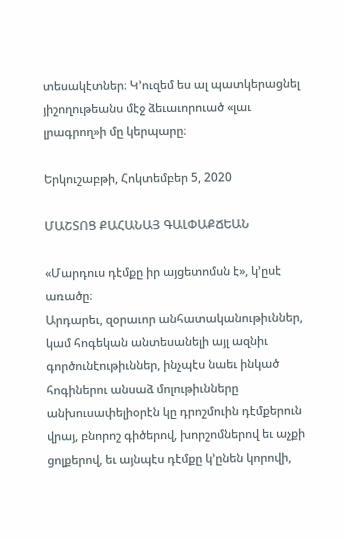տեսակէտներ։ Կ՚ուզեմ ես ալ պատկերացնել յիշողութեանս մէջ ձեւաւորուած «լաւ լրագրող»ի մը կերպարը։

Երկուշաբթի, Հոկտեմբեր 5, 2020

ՄԱՇՏՈՑ ՔԱՀԱՆԱՅ ԳԱԼՓԱՔՃԵԱՆ

«Մարդուս դէմքը իր այցետոմսն է», կ՚ըսէ առածը։
Արդարեւ, զօրաւոր անհատականութիւններ, կամ հոգեկան անտեսանելի այլ ազնիւ գործունէութիւններ, ինչպէս նաեւ ինկած հոգիներու անսաձ մոլութիւնները անխուսափելիօրէն կը դրոշմուին դէմքերուն վրայ, բնորոշ գիծերով, խորշոմներով եւ աչքի ցոլքերով, եւ այնպէս դէմքը կ՚ընեն կորովի,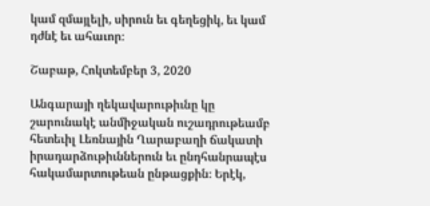կամ զմայլելի, սիրուն եւ գեղեցիկ, եւ կամ դժնէ եւ ահաւոր։

Շաբաթ, Հոկտեմբեր 3, 2020

Անգարայի ղեկավարութիւնը կը շարունակէ անմիջական ուշադրութեամբ հետեւիլ Լեռնային Ղարաբաղի ճակատի իրադարձութիւններուն եւ ընդհանրապէս հակամարտութեան ընթացքին։ Երէկ,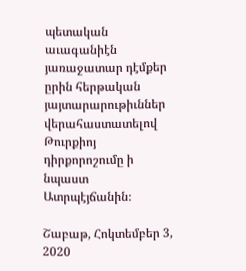պետական աւագանիէն յառաջատար դէմքեր ըրին հերթական յայտարարութիւններ վերահաստատելով Թուրքիոյ դիրքորոշումը ի նպաստ Ատրպէյճանին։

Շաբաթ, Հոկտեմբեր 3, 2020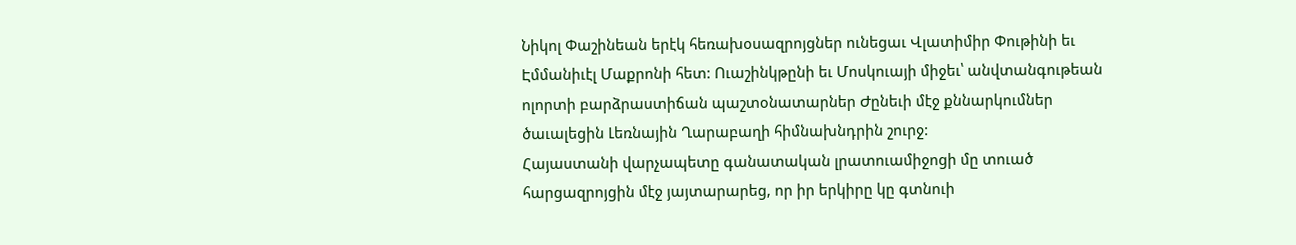Նիկոլ Փաշինեան երէկ հեռախօսազրոյցներ ունեցաւ Վլատիմիր Փութինի եւ Էմմանիւէլ Մաքրոնի հետ: Ուաշինկթընի եւ Մոսկուայի միջեւ՝ անվտանգութեան ոլորտի բարձրաստիճան պաշտօնատարներ Ժընեւի մէջ քննարկումներ ծաւալեցին Լեռնային Ղարաբաղի հիմնախնդրին շուրջ:
Հայաստանի վարչապետը գանատական լրատուամիջոցի մը տուած հարցազրոյցին մէջ յայտարարեց, որ իր երկիրը կը գտնուի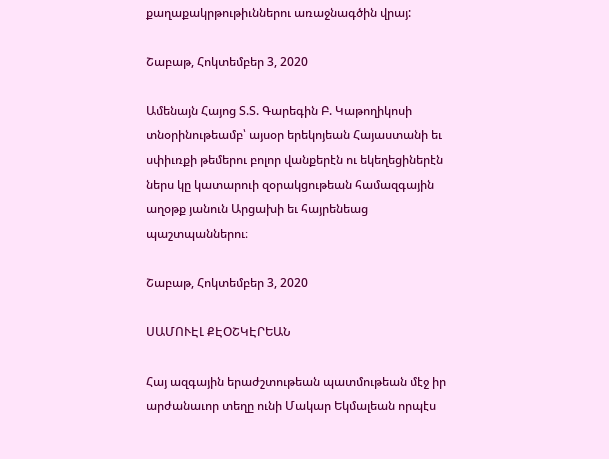քաղաքակրթութիւններու առաջնագծին վրայ:

Շաբաթ, Հոկտեմբեր 3, 2020

Ամենայն Հայոց Տ.Տ. Գարեգին Բ. Կաթողիկոսի տնօրինութեամբ՝ այսօր երեկոյեան Հայաստանի եւ սփիւռքի թեմերու բոլոր վանքերէն ու եկեղեցիներէն ներս կը կատարուի զօրակցութեան համազգային աղօթք յանուն Արցախի եւ հայրենեաց պաշտպաններու։

Շաբաթ, Հոկտեմբեր 3, 2020

ՍԱՄՈՒԷԼ ՔԷՕՇԿԷՐԵԱՆ

Հայ ազգային երաժշտութեան պատմութեան մէջ իր արժանաւոր տեղը ունի Մակար Եկմալեան որպէս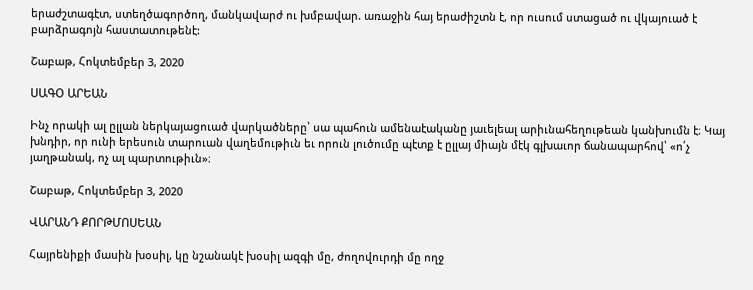երաժշտագէտ, ստեղծագործող, մանկավարժ ու խմբավար. առաջին հայ երաժիշտն է, որ ուսում ստացած ու վկայուած է բարձրագոյն հաստատութենէ:

Շաբաթ, Հոկտեմբեր 3, 2020

ՍԱԳՕ ԱՐԵԱՆ

Ինչ որակի ալ ըլլան ներկայացուած վարկածները՝ սա պահուն ամենաէականը յաւելեալ արիւնահեղութեան կանխումն է։ Կայ խնդիր, որ ունի երեսուն տարուան վաղեմութիւն եւ որուն լուծումը պէտք է ըլլայ միայն մէկ գլխաւոր ճանապարհով՝ «ո՛չ յաղթանակ, ոչ ալ պարտութիւն»։

Շաբաթ, Հոկտեմբեր 3, 2020

ՎԱՐԱՆԴ ՔՈՐԹՄՈՍԵԱՆ

Հայրենիքի մասին խօսիլ, կը նշանակէ խօսիլ ազգի մը, ժողովուրդի մը ողջ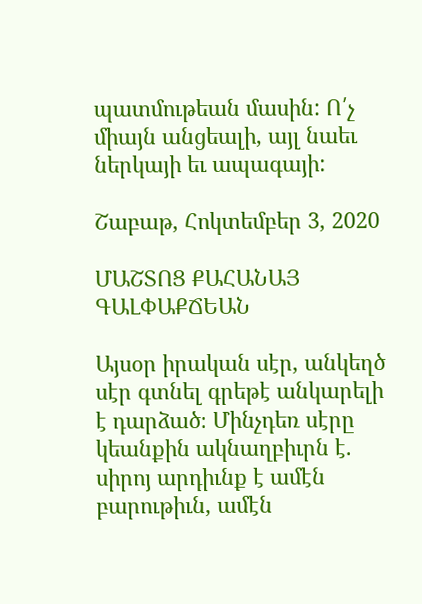պատմութեան մասին: Ո՛չ միայն անցեալի, այլ նաեւ ներկայի եւ ապագայի:

Շաբաթ, Հոկտեմբեր 3, 2020

ՄԱՇՏՈՑ ՔԱՀԱՆԱՅ ԳԱԼՓԱՔՃԵԱՆ

Այսօր իրական սէր, անկեղծ սէր գտնել գրեթէ անկարելի է դարձած։ Մինչդեռ սէրը կեանքին ակնաղբիւրն է. սիրոյ արդիւնք է ամէն բարութիւն, ամէն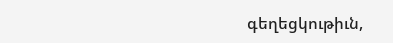գեղեցկութիւն,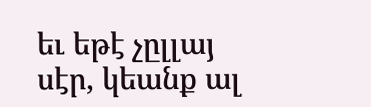եւ եթէ չըլլայ սէր, կեանք ալ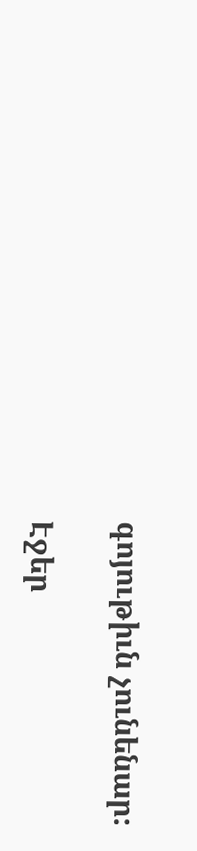գոյութիւն չունենար։

Էջեր